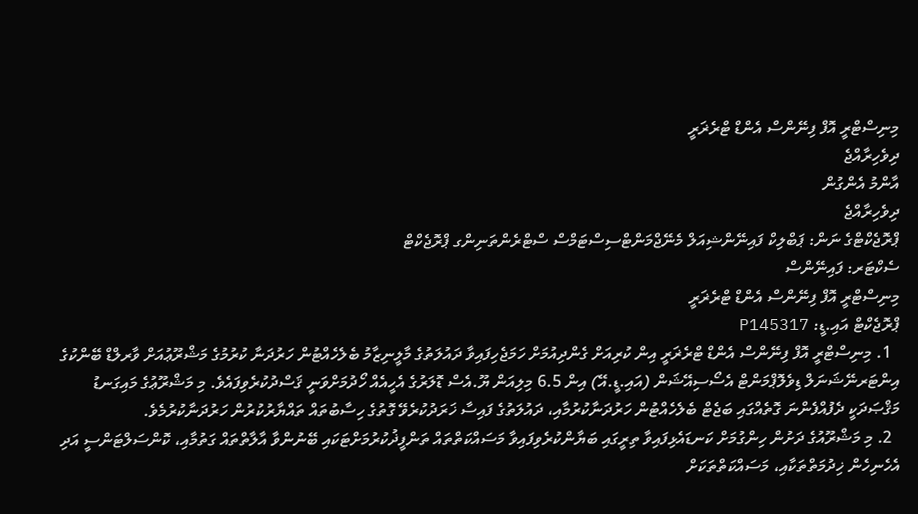މިނިސްޓްރީ އޮފް ފިނޭންސް އެންޑް ޓްރެޜަރީ
ދިވެހިރާއްޖެ
އާންމު އެންގުން
ދިވެހިރާއްޖެ
ޕްރޮޖެކްޓްގެ ނަން: ޕަބްލިކް ފައިނޭންޝިއަލް މެނޭޖްމަންޓްސިސްޓަމްސް ސްޓްރެންތަނިންގ ޕްރޮޖެކްޓް
ސެކްޓަރ: ފައިނޭންސް
މިނިސްޓްރީ އޮފް ފިނޭންސް އެންޑް ޓްރެޜަރީ
ޕްރޮޖެކްޓް އައި.ޑީ: P145317
  1. މިނިސްޓްރީ އޮފް ފިނޭންސް އެންޑް ޓްރެޜަރީ އިން ކުރިއަށް ގެންދިއުމަށް ހަމަޖެހިފައިވާ ދައުލަތުގެ މާލީނިޒާމު ބެލެހެއްޓުން ހަރުދަނާ ކުރުމުގެ މަޝްރޫޢުއަށް ވާރލްޑް ބޭންކުގެ އިންޓަރނޭޝަނަލް ޑިވެލޮޕްމަންޓް އެސޯސިއޭޝަން (އައި.ޑީ.އޭ) އިން 6.5 މިލިއަން ޔޫ.އެސް ޑޮލަރުގެ އެހީއެއް ހޯދުމަށްވަނީ ޤަސްދުކުރެވިފައެވެ. މި މަޝްރޫޢުގެ މައިގަނޑު މަޤްޞަދަކީ ދެފުއްފެންނަ ގޮތެއްގައި ބަޖެޓް ބެލެހެއްޓުން ހަރުދަނާކުރުމާއި، ދައުލަތުގެ ފައިސާ ޚަރަދުކުރެވޭ ގޮތުގެ ހިސާބުތައް ތައްޔާރުކުރުން ހަރުދަނާކުރުމެވެ.
  2. މި މަޝްރޫއުގެ ދަށުން ހިންގުމަށް ކަނޑައެޅިފައިވާ ތިރީގައި ބަޔާންކުރެވިފައިވާ މަސައްކަތްތައް ތަންފީޛުކުރުމަށްޓަކައި ބޭނުންވާ އާލާތްތައް ގަތުމާއި، ކޮންސަލްޓަންސީ އަދި އެހެނިހެން ޚިދުމަތްތަކާއި، މަސައްކަތްތަކަށް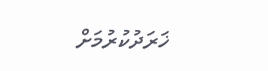ޚަރަދުކުރުމަށް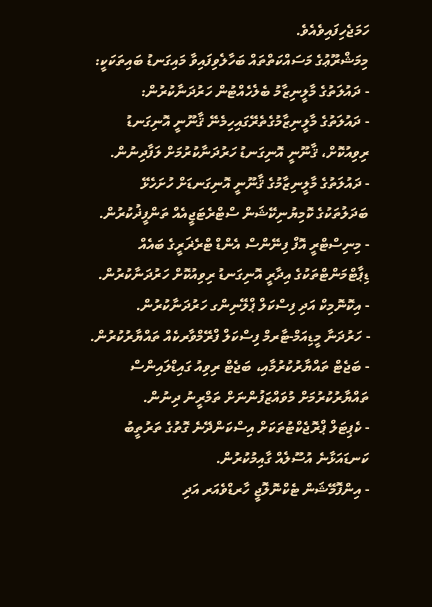ހަމަޖެހިފައިވެއެވެ.
މިމަޝްރޫޢުގެ މަސައްކަތްތައް ބަހާލެވިފައިވާ މައިގަނޑު ބައިތަކަކީ:
- ދައުލަތުގެ މާލީނިޒާމު ބެލެހެއްޓުން ހަރުދަނާކުރުން:
- ދައުލަތުގެ މާލީނިޒާމުގެތެރޭގައިހިމެނޭ ޤާނޫނީ އޮނިގަނޑު ރިވިއުކޮށް، ޤާނޫނީ އޮނިގަނޑު ހަރުދަނާކުރުމަށް ލަފާދިނުން.
- ދައުލަތުގެ މާލީނިޒާމުގެ ޤާނޫނީ އޮނިގަނޑަށް ހުށަހެޅޭ ބަދަލުތަކުގެ ކޮމިޔުނިކޭޝަން ސްޓްރެޓަޖީއެއް ތަންފީޛުކުރުން.
- މިނިސްޓްރީ އޮފް ފިނޭންސް އެންޑް ޓްރެޜަރީގެ ބައެއް ޑިޕާޓްމަންޓްތަކުގެ އިދާރީ އޮނިގަނޑު ރިވިއުކޮށް ހަރުދަނާކުރުން.
- އިކޮނޮމިކް އަދި ފިސްކަލް ޕްލޭނިންގ ހަރުދަނާކުރުން.
- ހަރުދަނާ މީޑިއަމް-ޓާރމް ފިސްކަލް ފްރޭމްވާރކެއް ތައްޔާރުކުރުން.
- ބަޖެޓް ތައްޔާރުކުރުމާއި، ބަޖެޓް ރިވިއު ގައިޑްލައިންސް ތައްޔާރުކުރުމަށް މުވައްޒަފުންނަށް ތަމްރީނު ދިނުން.
- ކެޕިޓަލް ޕްރޮޖެކްޓުތަކަށް އިސްކަންދޭނެ ގޮތުގެ ތަރުތީބު ކަނޑައަޅާނެ އުސޫލެއް ގާއިމުކުރުން.
- އިންފޮމޭޝަން ޓެކްނޮލޮޖީ ހާރޑްވެއަރ އަދި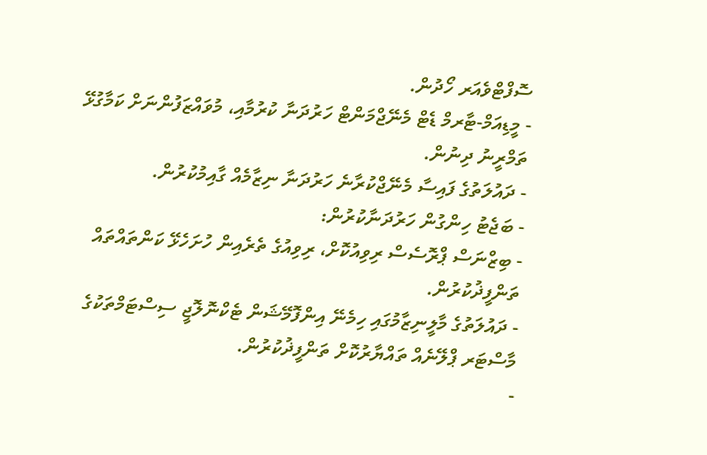ސޮފްޓްވެއަރ ހޯދުން.
- މީޑިއަމް-ޓާރމް ޑެޓް މެނޭޖްމަންޓް ހަރުދަނާ ކުރުމާއި، މުވައްޒަފުންނަށް ކަމާގުޅޭ ތަމްރީނު ދިނުން.
- ދައުލަތުގެ ފައިސާ މެނޭޖްކުރާނެ ހަރުދަނާ ނިޒާމެއް ގާއިމުކުރުން.
- ބަޖެޓު ހިންގުން ހަރުދަނާކުރުން:
- ބިޒްނަސް ޕްރޮސެސް ރިވިއުކޮށް، ރިވިއުގެ ތެރެއިން ހުށަހެޅޭ ކަންތައްތައް ތަންފީޛުކުރުން.
- ދައުލަތުގެ މާލީނިޒާމުގައި ހިމެނޭ އިންފޮމޭޝަން ޓެކްނޮލޮޖީ ސިސްޓަމްތަކުގެ މާސްޓަރ ޕްލޭނެއް ތައްޔާރުކޮށް ތަންފީޛުކުރުން.
-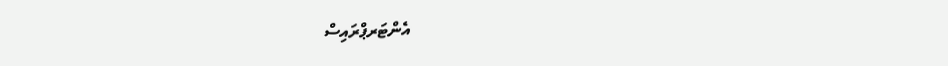އެންޓަރޕްރައިސް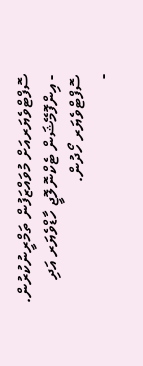ސޮފްޓްވެޔަރއަށް މުވައްޒަފުން ތަމްރީނުކުރުން.
- އިންފޮމޭޝަން ޓެކްނޮލޮޖީ ހާޑްވެޔަރ އަދި ސޮފްޓްވެޔަރ ހޯދުން.
-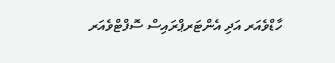ހާޑްވެއަރ އަދި އެންޓަރޕްރައިސް ސޮފްޓްވެއަރ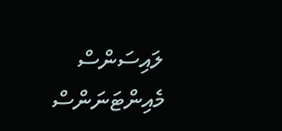ލައިސަންސް މެއިންޓަނަންސް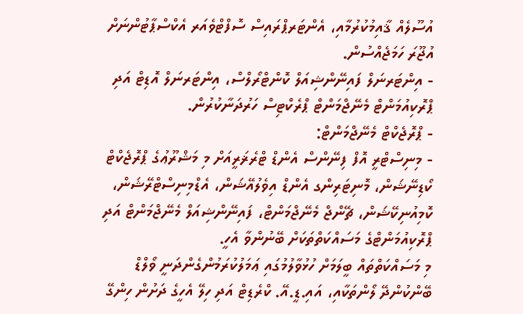އުސޫލެއް ޤާއިމުކުރުމާއި، އެންޓަރޕްރައިސް ސޮފްޓްވެއަރ އެކްސްޕާޓުންނަށް އުޖޫރަ ހަމަޖެއްސުން.
- އިންޓަރނަލް ފައިނޭންޝިއަލް ކޮންޓްރޯލްސް، އިންޓަރނަލް އޮޑިޓް އަދި ޕްރޮކިއުމަންޓް މެނޭޖްމަންޓް ޕްރެކްޓިސް ހަރުދަނާކުރުން.
- ޕްރޮޖެކްޓް މެނޭޖްމަންޓް:
- މިނިސްޓްރީ އޮފް ފިނޭންސް އެންޑް ޓްރެޜަރީއަށް މި މަޝްރޫޢުގެ ޕްރޮޖެކްޓް ކޯޑިނޭޝަން، މޮނިޓަރިންގ އެންޑް އިވެލުއޭޝަން، އެޑްމިނިސްޓްރޭޝަން، ކޮމިއުނިކޭޝަން، ޗޭންޖް މެނޭޖްމަންޓް، ފައިނޭންޝިއަލް މެނޭޖްމަންޓް އަދި ޕްރޮކިއުމަންޓްގެ މަސައްކަތްތަކަށް ބޭނުންވާ އެހީ.
މި މަސައްކަތްތައް ބީލަމަށް ހުޅުވާލުމުގައި ޢަމަލުކުރަމުންގެންދަނީ ވޯލްޑް ބޭންކުންދޭ ލޯންތަކާއި، އައި.ޑީ.އޭ. ކްރެޑިޓް އަދި ހިލޭ އެހީގެ ދަށުން ހިންގޭ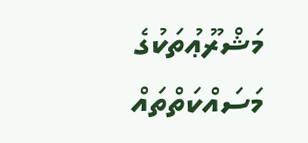މަޝްރޫޢުތަކުގެ މަސައްކަތްތައް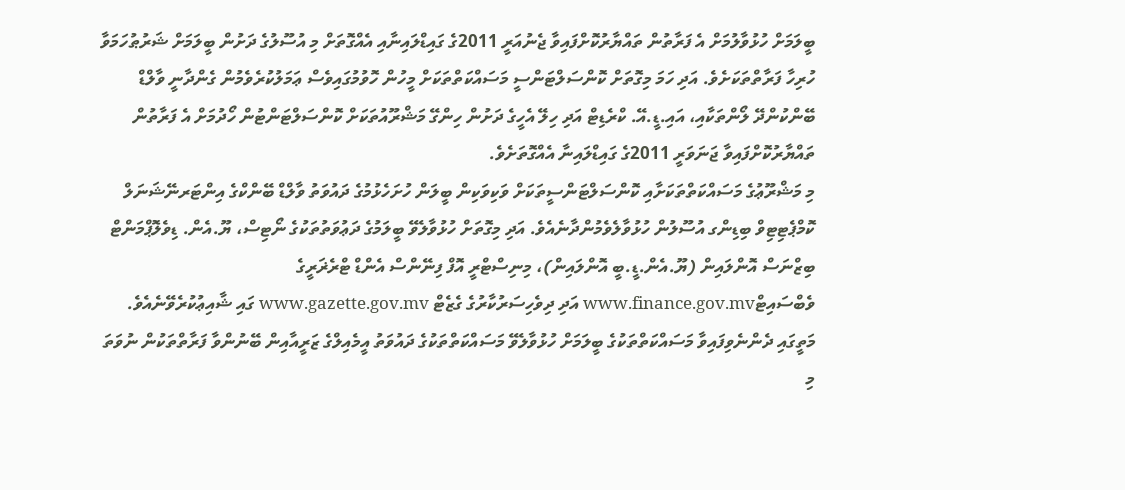ބީލަމަށް ހުޅުވާލުމަށް އެ ފަރާތުން ތައްޔާރުކޮށްފައިވާ ޖެނުއަރީ 2011ގެ ގައިޑްލައިނާއި އެއްގޮތަށް މި އުސޫލުގެ ދަށުން ބީލަމަށް ޝަރުޠުހަމަވާ ހުރިހާ ފަރާތްތަކަށެވެ. އަދި ހަމަ މިގޮތަށް ކޮންސަލްޓަންސީ މަސައްކަތްތަކަށް މީހުން ހޮވުމުގައިވެސް ޢަމަލުކުރެވެމުން ގެންދާނީ ވާލްޑް ބޭންކުންދޭ ލޯންތަކާއި، އައި.ޑީ.އޭ. ކްރެޑިޓް އަދި ހިލޭ އެހީގެ ދަށުން ހިންގޭ މަޝްރޫއުތަކަށް ކޮންސަލްޓަންޓުން ހޯދުމަށް އެ ފަރާތުން ތައްޔާރުކޮށްފައިވާ ޖަނަވަރީ 2011ގެ ގައިޑްލައިނާ އެއްގޮތަށެވެ.
މި މަޝްރޫޢުގެ މަސައްކަތްތަކަށާއި ކޮންސަލްޓަންސީތަކަށް ވަކިވަކިން ބީލަން ހުށަހެޅުމުގެ ދައުވަތު ވާލްޑް ބޭންކްގެ އިންޓަރނޭޝަނަލް ކޮމްޕެޓިޓިވް ބިޑިންގ އުސޫލުން ހުޅުވާލެވެމުންދާނެއެވެ. އަދި މިގޮތަށް ހުޅުވާލެވޭ ބީލަމުގެ ދަޢުވަތުތަކުގެ ނޯޓިސް، ޔޫ.އެން. ޑިވެލޮޕްމަންޓް ބިޒްނަސް އޮންލައިން (ޔޫ.އެން.ޑީ.ބީ އޮންލައިން)، މިނިސްޓްރީ އޮފް ފިނޭންސް އެންޑް ޓްރެޜަރީގެ ވެބްސައިޓްwww.finance.gov.mv އަދި ދިވެހިސަރުކާރުގެ ގެޒެޓް www.gazette.gov.mv ގައި ޝާއިޢުކުރެވޭނެއެވެ.
މަތީގައި ދެންނެވިފައިވާ މަސައްކަތްތަކުގެ ބީލަމަށް ހުޅުވާލެވޭ މަސައްކަތްތަކުގެ ދައުވަތު އީމެއިލްގެ ޒަރީއާއިން ބޭނުންވާ ފަރާތްތަކުން ނުވަތަ މި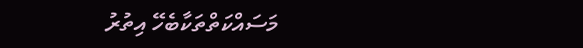މަސައްކަތްތަކާބެހޭ އިތުރު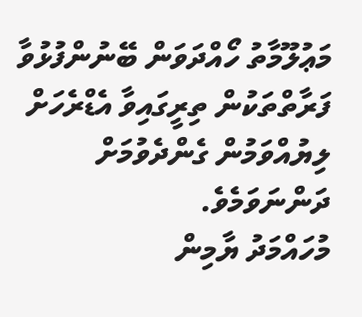މަޢުލޫމާތު ހޯއްދަވަން ބޭނުންފުޅުވާ ފަރާތްތަކުން ތިރީގައިވާ އެޑްރެހަށް ލިޔުއްވަމުން ގެންދެވުމަށް ދަންނަވަމެވެ.
މުހައްމަދު ޔާމިން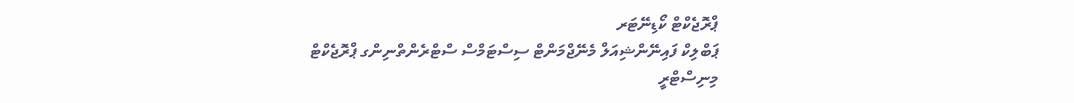ޕްރޮޖެކްޓް ކޯޑިނޭޓަރ
ޕަބްލިކް ފައިނޭންޝިއަލް މެނޭޖްމަންޓް ސިސްޓަމްސް ސްޓްރެންތްނިންގ ޕްރޮޖެކްޓް
މިނިސްޓްރީ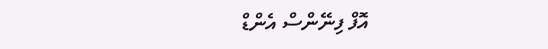އޮފް ފިނޭންސް އެންޑް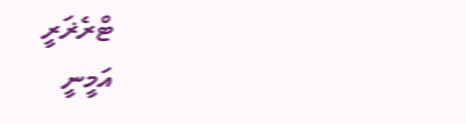ޓްރެޜަރީ
އަމީނީ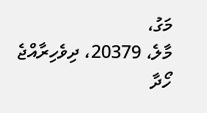މަގު،
މާލެ، 20379، ދިވެހިރާއްޖެ
ހޯދާ